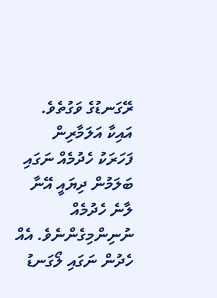ރޭގަނޑުގެ ވަގުތެވެ. އައިކާ އަލަމާރިން ފަހަރަކު ހެދުމެއް ނަގައި ބަލަމުން ދިޔައީ އޭނާ ލާނެ ހެދުމެއް ނުނިންމިގެންނެވެ. އެއް ހެދުން ނަގައި ލޯގަނޑު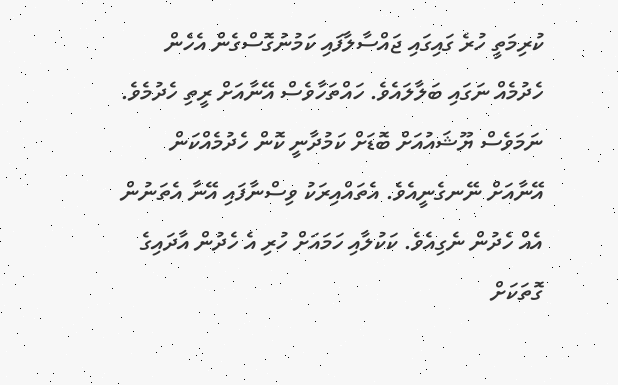ކުރިމަތީ ހުރެ ގައިގައި ޖައްސާލާފައި ކަމުނުގޮސްގެން އެހެން ހެދުމެއް ނަގައި ބަލާލައެވެ. ހައްތަހާވެސް އޭނާއަށް ރީތި ހެދުމެވެ. ނަމަވެސް ޔޫޝައުއަށް ބޮޑަށް ކަމުދާނީ ކޮން ހެދުމެއްކަން އޭނާއަށް ނޭނގެނީއެވެ. އެތައްއިރަކު ވިސްނާފައި އޭނާ އެތަނުން އެއް ހެދުން ނެގިއެވެ. ކަކުލާއި ހަމައަށް ހުރި އެ ހެދުން އާދައިގެ ގޮތަކަށް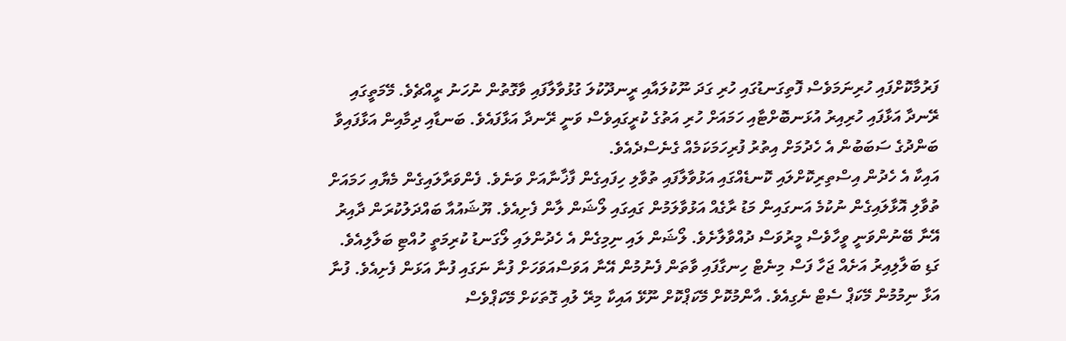ފަރުމާކޮށްފައި ހުރިނަމަވެސް ފޮތިގަނޑުގައި ހުރި ގަދަ ނޫކުލައާއި ރީނދޫކުލަ ގުޅުވާލާފައި ވާގޮތުން ނުހަނު ރީއްޗެވެ. މޭމަތީގައި ރޭނދާ އަޅާފައި ހުރިއިރު އުޅަނބޮށްޓާއި ހަމައަށް ހުރި އަތުގެ ކުރީގައިވެސް ވަނީ ރޭނދާ އަޅާފައެވެ. ބަނޑާއި ދިމާއިން އަޅާފައިވާ ބަންދުގެ ސަބަބުން އެ ހެދުމަށް އިތުރު ފުރިހަމަކަމެއް ގެނެސްދެއެވެ.
އައިކާ އެ ހެދުން އިސްތިރިކޮށްލައި ކޮނޑެއްގައި އަޅުވާލާފައި ތުވާލި ހިފައިގެން ފާޚާނާއަށް ވަނެވެ. ފެންވަރާލައިގެން މެޔާއި ހަމައަށް ތުވާލި އޮޅާލައިގެން ނުކުމެ އަނގައިން މަޑު ރާގެއް އަޅުވާލަމުން ގައިގައި ލޯޝަން ލާން ފެށިއެވެ. ޔޫޝައުއާ ބައްދަލުކުރަން ދާއިރު އޭނާ ބޭނުންވަނީ ވީހާވެސް މީރުވަސް ދުއްވާލާށެވެ. ލޯޝަން ލައި ނިމިގެން އެ ހެދުންލައި ލޯގަނޑު ކުރިމަތީ ހުއްޓި ބަލާލިއެވެ. ގަޑި ބަލާލިއިރު އަށެއް ޖަހާ ފަސް މިނެޓް ހިނގާފައި ވާތަން ފެނުމުން އޭނާ އަވަސްއަވަހަށް ފުނާ ނަގައި ފުނާ އަޅަން ފެށިއެވެ. ފުނާ އަޅާ ނިމުމުން މޭކަޕް ސެޓް ނެގިއެވެ. އާންމުކޮށް މޭކަޕްކޮށް ނޫޅޭ އައިކާ މިރޭ ލުއި ގޮތަކަށް މޭކަޕްވެސް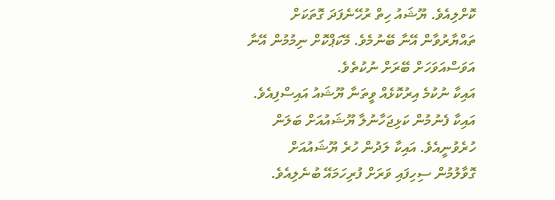ކޮށްލިއެވެ. ޔޫޝައު ހިތް ރުހޭނެފަދަ ގޮތަކަށް ތައްޔާރުވާން އޭނާ ބޭނުމެވެ. މޭކަޕްކޮށް ނިމުމުން އޭނާ އަވަސްއަވަހަށް ބޭރަށް ނުކުތެވެ.
އައިކާ ނުކުމެ އިރުކޮޅެއް ވީތަނާ ޔޫޝައު އައިސްފިއެވެ. އައިކާ ފެނުމުން ކަޅިޖަހާނުލާ ޔޫޝައުއަށް ބަލަން ހުރެވުނީއެވެ. އައިކާ ލަދުން ހުރެ ޔޫޝައުއަށް ގޮވާލުމުން ސިހިފައި ވަރަށް ފުރިހަމައޭ ބުނެލިއެވެ.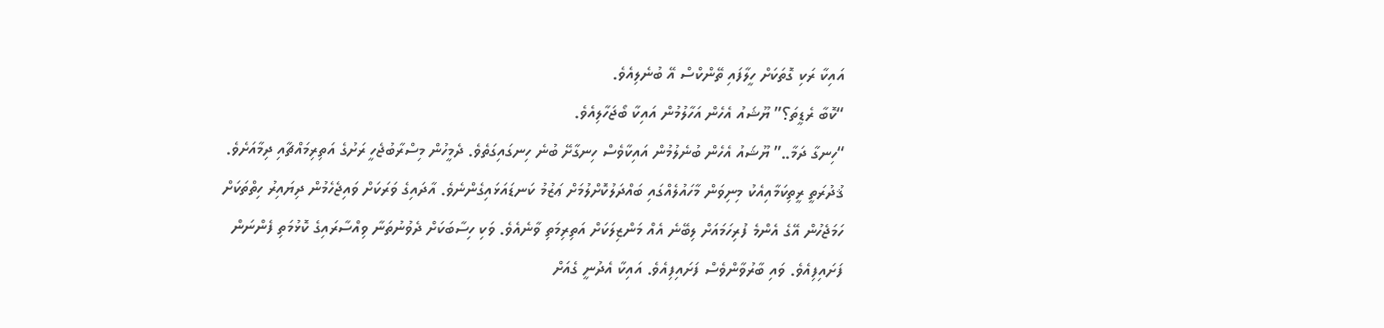އައިކާ ރަކި ގޮތަކަށް ހީލާފައި ތޭންކްސް އޭ ބުނެލިއެވެ.
“ކޮބާ ރެޑީތަ؟” ޔޫޝައު އެހެން އަހާލުމުން އައިކާ ބޯޖަހާލިއެވެ.
“ހިނގާ ދަމާ..” ޔޫޝައު އެހެން ބުނެލުމުން އައިކާވެސް ހިނގާށޭ ބުނެ ހިނގައިގަތެވެ. ދެމީހުން މިސްރާބުޖެހީ ރަށުގެ އަތިރިމައްޗާއި ދިމާއަށެވެ. ޤުދުރަތީ ރީތިކަމާއިއެކު މިނިވަން މާހައުލެއްގައި ބައްދަލުކޮށްލުމަށް ޢަޒުމު ކަނޑައަޅައިގެންނެވެ. އާދައިގެ ވަރަކަށް ވައިޖެހެމުން ދިޔައިރު ހިތްތަކަށް ހަމަޖެހުން އޭގެ އެންމެ ފުރިހަމައަށް ލިބޭނެ އެއް މަންޒިލަކަށް އަތިރިމަތި ވާނެއެވެ. ވަކި ހިސާބަކަށް ދެވުނުތަނާ ވިއްސާރައިގެ ކޮޅުމަތި ފެންނަން ފަށައިފިއެވެ. ވައި ބާރުވާންވެސް ފަށައިފިއެވެ. އައިކާ އެދުނީ ގެއަށް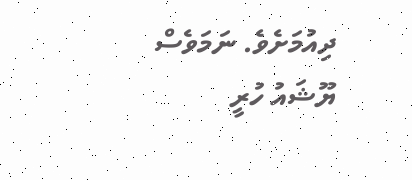ދިއުމަށެވެ. ނަމަވެސް ޔޫޝައު ހުރީ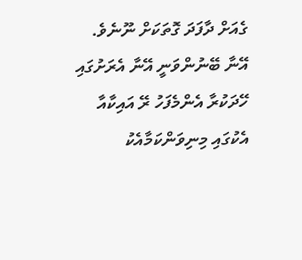ގެއަށް ދާފަދަ ގޮތަކަށް ނޫނެވެ. އޭނާ ބޭނުންވަނީ އޭނާ އެރަށުގައި ހޭދަކުރާ އެންމެފަހު ރޭ އައިކާއާ އެކުގައި މިނިވަންކަމާއެކު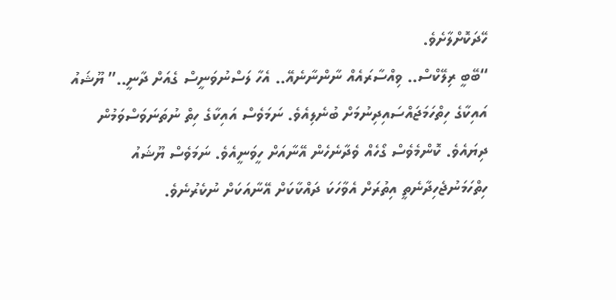ހޭދަކޮށްލާށެވެ.
“ބޭބީ ރިލޭކްސް.. ވިއްސާރައެއް ނާންނާނެއޭ.. އެހާ ލަސްނުވަނީސް ގެއަށް ދާނީ..” ޔޫޝައު އައިކާގެ ހިތްހަމަޖައްސައިދިނުމަށް ބުނެލިއެވެ. ނަމަވެސް އައިކާގެ ހިތް ނުތަނަވަސްވަމުން ދިޔައެވެ. ކޮންމެވެސް ގޯހެއް ވެދާނެހެން އޭނާއަށް ހީވަނީއެވެ. ނަމަވެސް ޔޫޝައު ހިތްހަމަނުޖެހިދާނެތީ އިތުރަށް އެވާހަކަ ދައްކާކަށް އޭނާއަކަށް ނުކެރުނެވެ.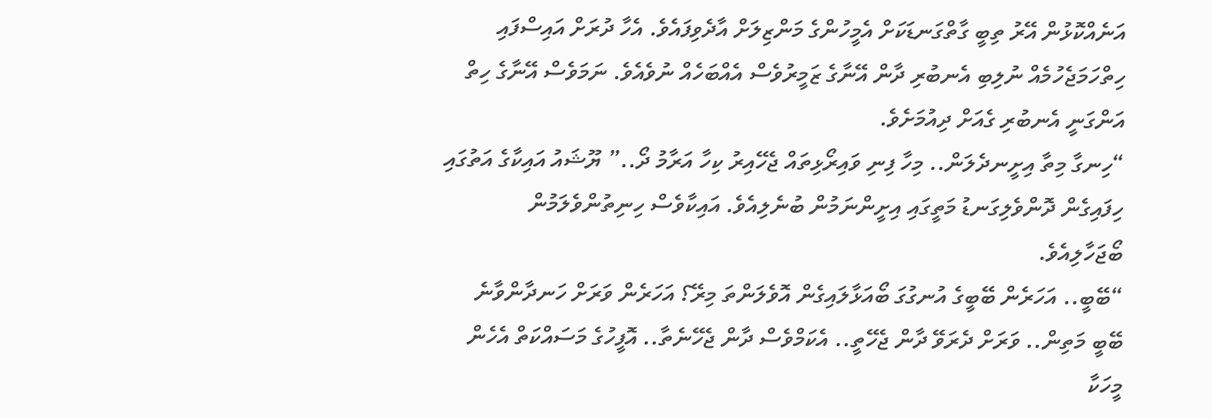އަނެއްކޮޅުން އޭރު ތިބީ ގާތްގަނޑަކަށް އެމީހުންގެ މަންޒިލަށް އާދެވިފައެވެ. އެހާ ދުރަށް އައިސްފައި ހިތްހަމަޖެހުމެއް ނުލިބި އެނބުރި ދާން އޭނާގެ ޒަމީރުވެސް އެއްބަހެއް ނުވެއެވެ. ނަމަވެސް އޭނާގެ ހިތް އަންގަނީ އެނބުރި ގެއަށް ދިއުމަށެވެ.
“ހިނގާ މިތާ އިށީނދެލަން.. މިހާ ފިނި ވައިރޯޅިތައް ޖެހޭއިރު ކިހާ އަރާމު ދޯ..” ޔޫޝައު އައިކާގެ އަތުގައި ހިފައިގެން ދޮންވެލިގަނޑު މަތީގައި އިށީންނަމުން ބުނެލިއެވެ. އައިކާވެސް ހިނިތުންވެލަމުން ބޯޖަހާލިއެވެ.
“ބޭބީ.. އަހަރެން ބޭބީގެ އުނގުގަ ބޯއަޅާލައިގެން އޮވެލަންތަ މިރޭ؟ އަހަރެން ވަރަށް ހަނދާންވާނެ ބޭބީ މަތިން.. ވަރަށް ދެރަވޭ ދާން ޖެހޭތީ.. އެކަމްވެސް ދާން ޖެހޭނެތާ.. އޮފީހުގެ މަސައްކަތް އެހެން މީހަކާ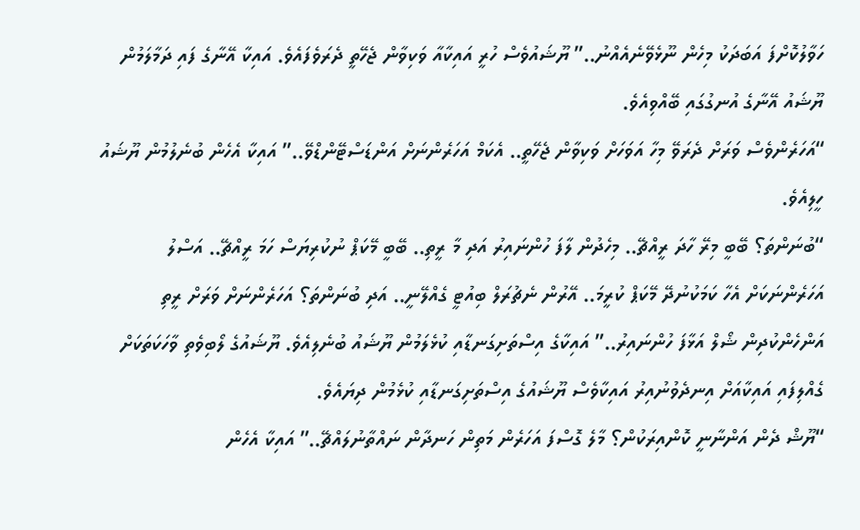ހަވާލުކޮށްފަ އަބަދަކު މިހެން ނޫޅެވޭނެއެއްނު..” ޔޫޝައުވެސް ހުރީ އައިކާއާ ވަކިވާން ޖެހޭތީ ދެރަވެފައެވެ. އައިކާ އޭނާގެ ފައި ދަމާލަމުން ޔޫޝައު އޭނާގެ އުނގުގައި ބޭއްވިއެވެ.
“އަހަރެންވެސް ވަރަށް ދެރަވޭ މިހާ އަވަހަށް ވަކިވާން ޖެހޭތީ.. އެކަމް އަހަރެންނަށް އަންޑަސްޓޭންޑްވޭ..” އައިކާ އެހެން ބުނެލުމުން ޔޫޝައު ހީލިއެވެ.
“ބުނަންތަ؟ ބޭބީ މިރޭ ހާދަ ރީއްޗޭ.. މިހެދުން ލާފަ ހުންނައިރު އަދި މާ ރީތި.. ބޭބީ މޭކަޕް ނުކުރިޔަސް ހަމަ ރީއްޗޭ.. އަސްލު އަހަރެންނަކަށް އެހާ ކަމަކުނުދޭ މޭކަޕް ކުރީމަ.. އޭރުން ނެޗުރަލް ބިއުޓީ ގެއްލޭނީ.. އަދި ބުނަންތަ؟ އަހަރެންނަށް ވަރަށް ރީތި އަންހެންކުދިން ޝޯލް އަޅާފަ ހުންނައިރު..” އައިކާގެ އިސްތަށިގަނޑާއި ކުޅެލަމުން ޔޫޝައު ބުނެލިއެވެ. ޔޫޝައުގެ ލޯބިވެތި ވާހަކަތަކަށް ގެއްލިފައި އައިކާއަށް އިނދެވުނުއިރު އައިކާވެސް ޔޫޝައުގެ އިސްތަށިގަނޑާއި ކުޅެމުން ދިޔައެވެ.
“ޔޫޝް ދެން އަންނާނީ ކޮންއިރަކުން؟ މާލެ ގޮސްފަ އަހަރެން މަތިން ހަނދާން ނައްތާނުލައްޗޭ..” އައިކާ އެހެން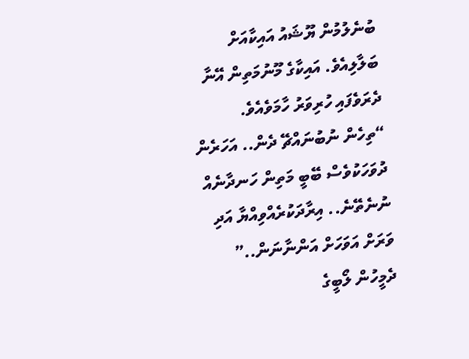ބުނެލުމުން ޔޫޝައު އައިކާއަށް ބަލާލިއެވެ. އައިކާގެ މޫނުމަތިން އޭނާ ދެރަވެފައި ހުރިވަރު ހާމަވެއެވެ.
“ތިހެން ނުބުނައްޗޭ ދެން.. އަހަރެން ދުވަހަކުވެސް ބޭބީ މަތިން ހަނދާނެއް ނުނެތޭނެ.. އިރާދަކުރެއްވިއްޔާ އަދި ވަރަށް އަވަހަށް އަންނާނަން..” ދެމީހުން ލޯބީގެ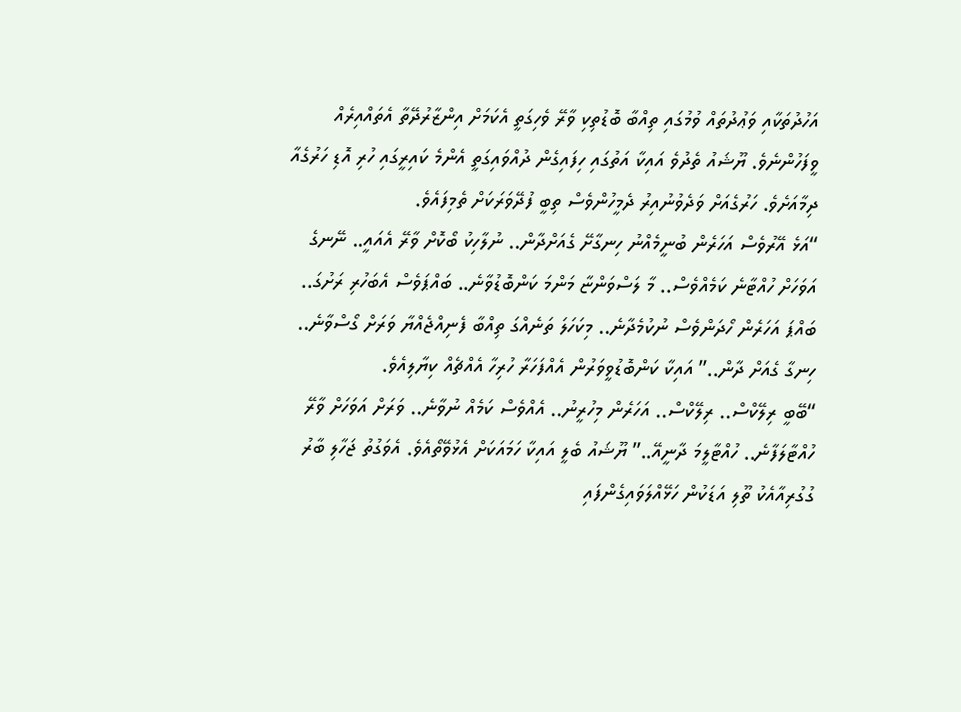އަހުދުތަކާއި ވަޢުދުތައް ވުމުގައި ތިއްބާ ބޮޑުތިކި ވާރޭ ވެހިގަތީ އެކަމަށް އިންޒާރުދޭތާ އެތައްއިރެއް ވީފަހުންނެވެ. ޔޫޝައު ތެދުވެ އައިކާ އަތުގައި ހިފައިގެން ދުއްވައިގަތީ އެންމެ ކައިރީގައި ހުރި އޮޑި ހަރުގެއާ ދިމާއަށެވެ. ހަރުގެއަށް ވަދެވުނުއިރު ދެމީހުންވެސް ތިބީ ފުދޭވަރަކަށް ތެމިފައެވެ.
“އަޅެ އޭރުވެސް އަހަރެން ބުނީމެއްނު ހިނގާށޭ ގެއަށްދާން.. ނުލާހިކު ބޯކޮށް ވާރޭ އެއައީ.. ނޭނގެ އަވަހަށް ހުއްޓާނެ ކަމެއްވެސް.. މާ ލަސްވަންޏާ މަންމަ ކަންބޮޑުވާނެ.. ބައްޕަވެސް އެބަހުރި ރަށުގަ.. ބައްޕަ އަހަރެން ހޯދަންވެސް ނުކުމެދާނެ.. މިކަހަލަ ތަނެއްގަ ތިއްބާ ފެނިއްޖެއްޔާ ވަރަށް ގޯސްވާނެ.. ހިނގާ ގެއަށް ދާން..” އައިކާ ކަންބޮޑުވީވަރުން އެއްފަހަރާ ހުރިހާ އެއްޗެއް ކިޔާލިއެވެ.
“ބޭބީ ރިލޭކްސް.. ރިލޭކްސް.. އަހަރެން މިހުރީނު.. އެއްވެސް ކަމެއް ނުވާނެ.. ވަރަށް އަވަހަށް ވާރޭ ހުއްޓާލަފާނެ.. ހުއްޓާލީމަ ދާނީއޭ..” ޔޫޝައު ބެލީ އައިކާ ހަމައަކަށް އެޅުވޭތޯއެވެ. އެވަގުތު ޖަހާލި ބާރު ގުގުރިއާއެކު ތޫލި އަޑަކުން ހަޅޭއްލަވައިގެންފައި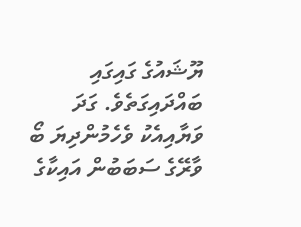ޔޫޝައުގެ ގައިގައި ބައްދައިގަތެވެ. ގަދަ ވަޔާއިއެކު ވެހެމުންދިޔަ ބޯ ވާރޭގެ ސަބަބުން އައިކާގެ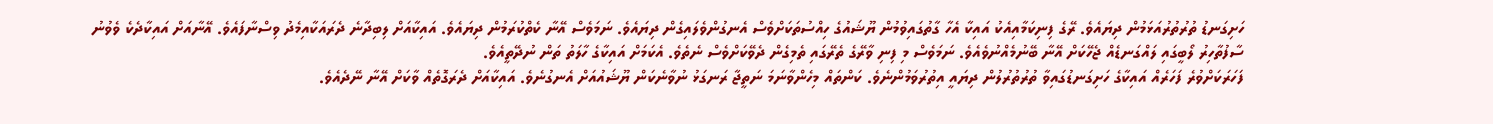ހަށިގަނޑު ތުރުތުރުއަޅަމުން ދިޔައެވެ. ރޭގެ ފިނިކަމާއިއެކު އައިކާ އެހާ ގާތުގައިވުމުން ޔޫޝައުގެ ހިއްސުތަކަށްވެސް އެނގުންވެލައިގެން ދިޔައެވެ. ނަމަވެސް އޭނާ ކެތްކުރަމުން ދިޔައެވެ. އައިކާއަށް ލިބިދާނެ ދެރައަކާއިމެދު ވިސްނާފައެވެ. އޭނާއަށް އައިކާދެކެ ވެވުނު ސާފުތާހިރު ލޯބީގައި ލައްގަނޑެއް ޖެހޭކަށް އޭނާ ބޭނުމެއްނުވެއެވެ. ނަމަވެސް މި ފިނި ވާރޭގެ ތެރޭގައި ތެމިގެން ދެވޭކަށްވެސް ނެތެވެ. އެކަމަށް އައިކާގެ ހާލަތު ތަން ނުދޭތީއެވެ.
ފަހަރަކަށްވުރެ ފަހަރެއް އައިކާގެ ހަށިގަނޑުގައިވާ ތުރުތުރުލުން ދިޔައީ އިތުރުވަމުންނެވެ. ކަންތައް މިހެންވާނަމަ ނަތީޖާ ރަނގަޅު ނުވާނެކަން ޔޫޝައުއަށް އެނގުނެވެ. އައިކާއަށް ދެރަގޮތެއް ވާކަށް އޭނާ ނޭދެއެވެ.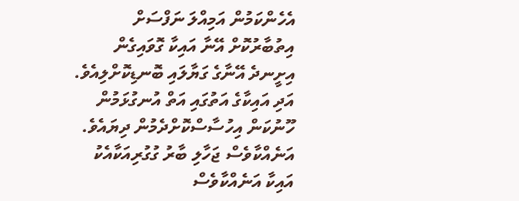އެހެންކަމުން އަމިއްލަ ނަފްސަށް އިތުބާރުކޮށް އޭނާ އައިކާ ގޮވައިގެން އިށީނދެ އޭނާގެ ގަޔާލައި ބޮނޑިކޮށްލިއެވެ. އަދި އައިކާގެ އަތުގައި އަތް އުނގުޅަމުން ހޫނުކަން އިހުސާސްކޮށްދެމުން ދިޔައެވެ. އަނެއްކާވެސް ޖަހާލި ބާރު ގުގުރިއަކާއެކު އައިކާ އަނެއްކާވެސް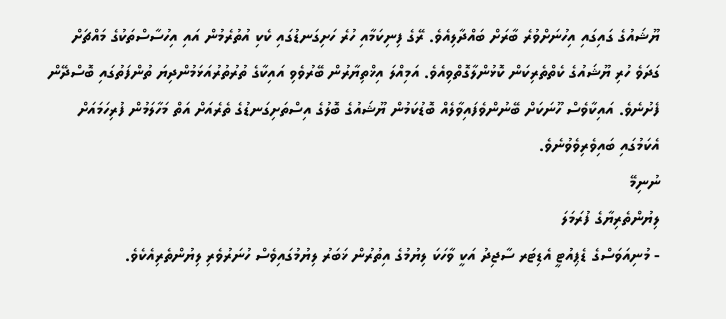ޔޫޝައުގެ ގައިގައި އިހުނަށްވުރެ ބާރަށް ބައްދާލިއެވެ. ރޭގެ ފިނިކަމާއި ހުރެ ހަށިގަނޑުގައި ކެކި އުތުރެމުން އައި އިހުސާސްތަކުގެ މައްޗަށް ގަދަވެ ހުރި ޔޫޝައުގެ ކެތްތެރިކަން ކޮޅުންލާގޮތްވިއެވެ. އަމިއްލަ އިޚްތިޔާރުން ބޭރުވެވި އައިކާގެ ތުރުތުރުއަޅަމުންދިޔަ ތުންފަތުގައި ބޮސްދޭން ފެށުނެވެ. އައިކާވެސް ހޫނަކަށް ބޭނުންވެފައިވާލެއް ބޮޑުކަމުން ޔޫޝައުގެ ބޮލުގެ އިސްތަށިގަނޑުގެ ތެރެއަށް އަތް މަހާލަމުން ފުރިހަމައަށް އެކަމުގައި ބައިވެރިވެވުނެވެ.
ނުނިމޭ
ލިޔުންތެރިޔާގެ ފުރަމަލަ
- މުނިއަވަސްގެ ޑެޕިއުޓީ އެޑިޓަރ ސާޖިދު އަކީ ވާހަކަ ލިޔުމުގެ އިތުރުން ޚަބަރު ލިޔުމުގައިވެސް ހުނަރުވެރި ލިޔުންތެރިއެކެވެ.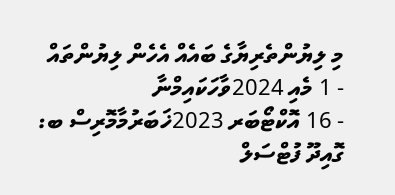މި ލިޔުންތެރިޔާގެ ބައެއް އެހެން ލިޔުންތައް
- 1 މެއި 2024ވާހަކައިމްނާ
- 16 އޮކްޓޯބަރ 2023ޚަބަރުމާމޮރިސް ބ: ގޮއިދޫ ފުޓްސަލް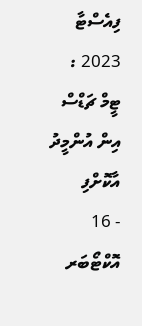ފިއެސްޓާ 2023 : ޓީމް ޗަޑްސް އިން އުންމީދު އާކޮށްފި
- 16 އޮކްޓޯބަރ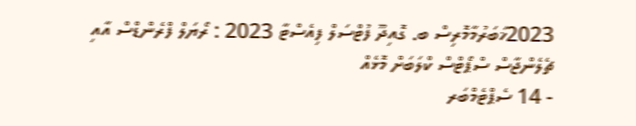2023ޚަބަރުމާމޮރިސް ބ. ގޮއިދޫ ފުޓްސަލް ފިއެސްޓާ 2023 : ރޯޔަލް ފްރެންޑްސް އާއި ޗެލެންޖާސް ސްޕޯޓްސް ކްލަބަށް މޮޅެއް
- 14 ސެޕްޓެމްބަރ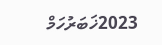2023ޚަބަރުހަމް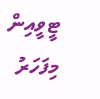ޓީވީއިން މިފަހަރު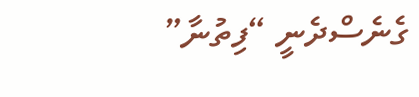ގެނެސްދެނީ “ފިތުނާ”